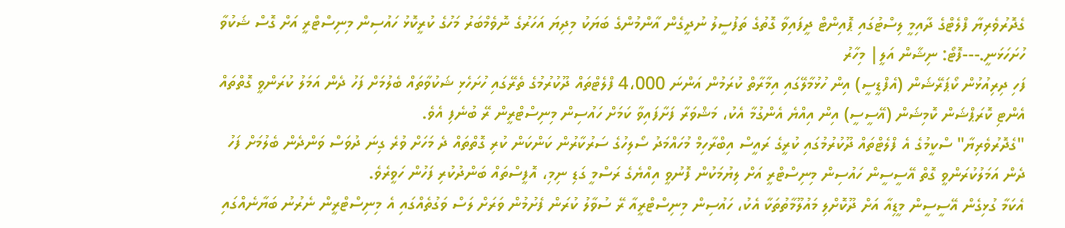ގެދޮރުވެރިޔާ ފްލެޓްގެ ދާއިމީ ލިސްޓުގައި ޕޮއިންޓް ދީފައިވާ ގޮތުގެ ތަފުސީލު ނުދީގެން އާންމުންގެ ބަޔަކު މިދިޔަ އަހަރުގެ ނޮވެމްބަރު މަހުގެ ކުރީކޮޅު ހައުސިން މިނިސްޓްރީ އަށް ގޮސް ޝަކުވާ ހުށަހަޅަނީ.---ފޮޓޯ: ނިޝާން އަލީ| މިހާރު
ފަހި ދިރިއުޅުން ކޯޕަރޭޝަން (އެފްޑީސީ) އިން ހުޅުމާލޭގައި އިމާރާތް ކުރަމުން އަންނަ 4،000 ފްލެޓްތައް ދޫކުރުމުގެ ތެރޭގައި ހުށަހެޅި ޝަކުވާތައް ބެލުމަށް ފަހު ދެން އަމަލު ކުރަންވީ ގޮތްތައް އެންޓި ކޮރަޕްޝަން ކޮމިޝަން (އޭސީސީ) އިން އިއްޔެ އެންގުމާ އެކު، މަޝްވަރާ ފަށާފައިވާ ކަމަށް ހައުސިން މިނިސްޓްރީން ރޭ ބުނެފި އެވެ.
"ގެދޮރުވެރިޔާ" ސްކީމުގެ އެ ފްލެޓްތައް ދޫކުރުމުގައި ކުރީގެ ރައީސް އިބްރާހިމް މުހައްމަދު ސޯލިހުގެ ސަރުކާރުން ކަންކަން ކުރި ގޮތްތައް ދެ މަހަށް ވުރެ ގިނަ ދުވަސް ވަންދެން ބެލުމަށް ފަހު ދެން އަމަލުކުރަންވީ ގޮތް އޭސީސީން ހައުސިން މިނިސްޓްރީ އަށް ލިޔުމަކުން ފޮނުވީ އިއްޔެގެ ރަސްމީ ގަޑި ނިމި، އޮފީސްތައް ބަންދުކުރި ފަހުން ހަވީރެވެ.
އެކަމާ ގުޅިގެން އޭސީސީން މީޑިއާ އަށް ދޫކޮށްލި މައުލޫމާތުތަކާ އެކު، ހައުސިން މިނިސްޓްރީއާ ރޭ ސުވާލު ކުރަން ފެށުމުން ވަރަށް ލަސް ވަގުތެއްގައި އެ މިނިސްޓްރީން ނެރުނު ބަޔާނެއްގައި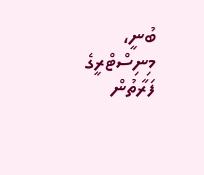ބުނީ، މިނިސްޓްރީގެ ފަރާތުން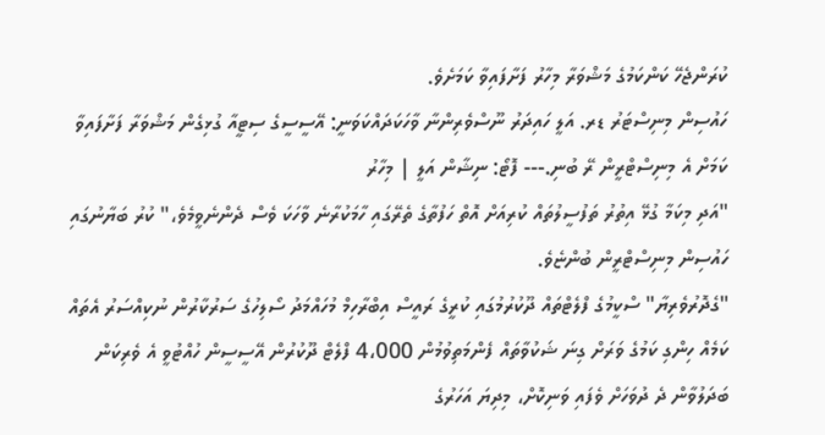ކުރަންޖެހޭ ކަންކަމުގެ މަޝްވަރާ މިހާރު ފަށާފައިވާ ކަމަށެވެ.
ހައުސިން މިނިސްޓަރު ޑރ. އަލީ ހައިދަރު ނޫސްވެރިންނާ ވާހަކަދައްކަވަނީ: އޭސީސީގެ ސިޓީއާ ގުޅިގެން މަޝްވަރާ ފަށާފައިވާ ކަމަށް އެ މިނިސްޓްރީން ރޭ ބުނި.--- ފޮޓޯ: ނިޝާން އަލީ | މިހާރު
"އަދި މިކަމާ ގުޅޭ އިތުރު ތަފުސީލުތައް ކުރިއަށް އޮތް ހަފުތާގެ ތެރޭގައި ހާމަކުރާނެ ވާހަކަ ވެސް ދެންނެވީމެވެ،" ކުރު ބަޔާނުގައި ހައުސިން މިނިސްޓްރީން ބުންޏެވެ.
"ގެދޮރުވެރިޔާ" ސްކީމުގެ ފްލެޓްތައް ދޫކުރުމުގައި ކުރީގެ ރައީސް އިބްރާހިމް މުހައްމަދު ސޯލިހުގެ ސަރުކާރުން ނުކިއްސަރު އެތައް ކަމެއް ހިންގި ކަމުގެ ވަރަށް ގިނަ ޝަކުވާތައް ފެންމަތިވުމުން 4،000 ފްލެޓް ދޫކުރުން އޭސީސީން ހުއްޓުވީ އެ ވެރިކަން ބަދަލުވާން ދެ ދުވަހަށް ވެފައި ވަނިކޮށް، މިދިޔަ އަހަރުގެ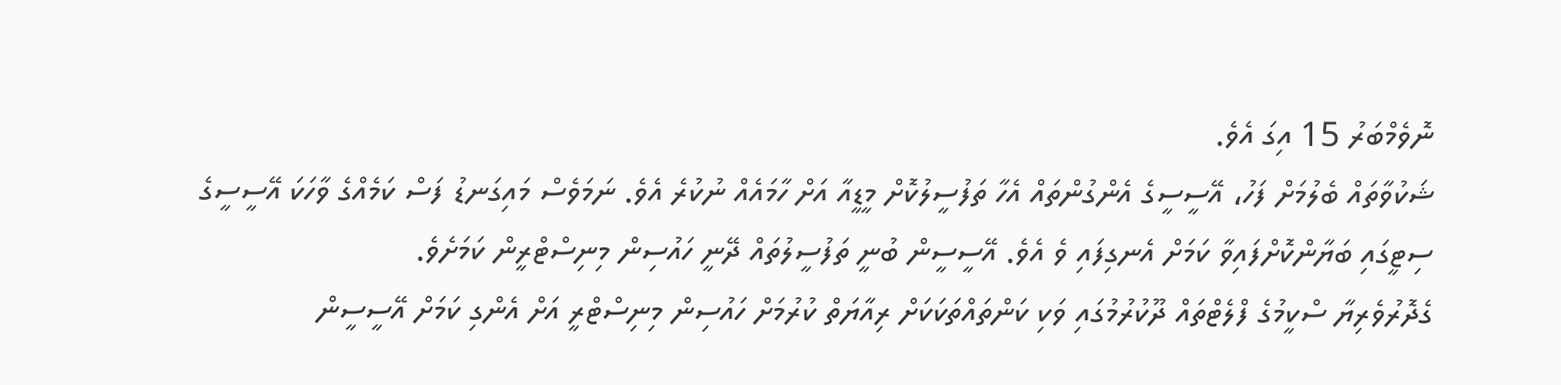ނޮވެމްބަރު 15 އިގަ އެވެ.
ޝަކުވާތައް ބެލުމަށް ފަހު، އޭސީސީގެ އެންގުންތައް އެހާ ތަފުސީލުކޮށް މީޑީއާ އަށް ހާމައެއް ނުކުރެ އެވެ. ނަމަވެސް މައިގަނޑު ފަސް ކަމެއްގެ ވާހަކަ އޭސީސީގެ ސިޓީގައި ބަޔާންކޮށްފައިވާ ކަމަށް އެނގިފައި ވެ އެވެ. އޭސީސީން ބުނީ ތަފުސީލުތައް ދޭނީ ހައުސިން މިނިސްޓްރީން ކަމަށެވެ.
ގެދޮރުވެރިޔާ ސްކީމުގެ ފްލެޓްތައް ދޫކުރުމުގައި ވަކި ކަންތައްތަކަކަށް ރިއާޔަތް ކުރުމަށް ހައުސިން މިނިސްޓްރީ އަށް އެންގި ކަމަށް އޭސީސީން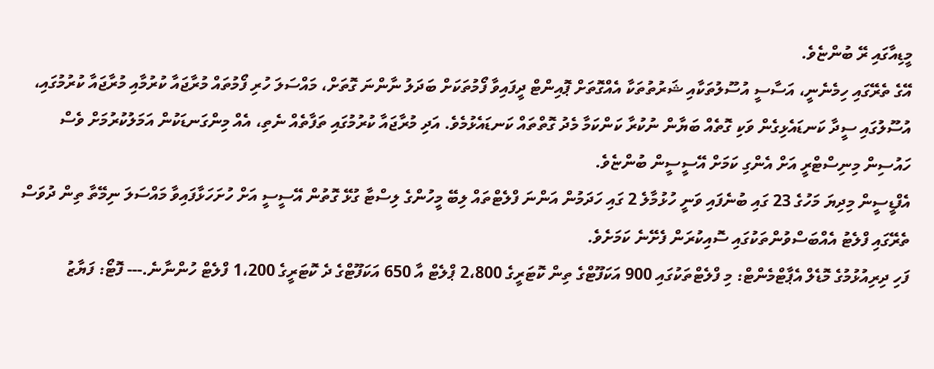މީޑިއާގައި ރޭ ބުންޏެވެ.
އޭގެ ތެރޭގައި ހިމެނެނީ، އަސާސީ އުސޫލުތަކާއި ޝަރުތުތަކާ އެއްގޮތަށް ޕޮއިންޓް ދީފައިވާ ފޯމުތަކަށް ބަދަލު ނާންނަ ގޮތަށް، މައްސަލަ ހުރި ފޯމުތައް މުރާޖައާ ކުރުމާއި މުރާޖައާ ކުރުމުގައި، އުސޫލުގައި ސީދާ ކަނޑައެޅިގެން ވަކި ގޮތެއް ބަޔާން ނުކުރާ ކަންކަމާ މެދު ގޮތްތައް ކަނޑައެޅުމެވެ. އަދި މުރާޖައާ ކުރުމުގައި ތަފާތެއް ނެތި، އެއް މިންގަނޑަކުން އަމަލުކުރުމަށް ވެސް ހައުސިން މިނިސްޓްރީ އަށް އެންގި ކަމަށް އޭސީސީން ބުންޏެވެ.
އެފްޑީސީން މިދިޔަ މަހުގެ 23 ގައި ބުނެފައި ވަނީ ހުޅުމާލެ 2 ގައި ހަދަމުން އަންނަ ފްލެޓްތައް ލިބޭ މީހުންގެ ލިސްޓާ ގުޅޭ ގޮތުން އޭސީސީ އަށް ހުށަހަޅާފައިވާ މައްސަލަ ނިމޭތާ ތިން ދުވަސް ތެރޭގައި ފްލެޓު އެއްބަސްވުންތަކުގައި ސޮއިކުރަން ފެށޭނެ ކަމަށެވެ.
ފަހި ދިރިއުޅުމުގެ މޮޑެލް އެޕާޓްމެންޓް: މި ފްލެޓްތަކުގައި 900 އަކަފޫޓްގެ ތިން ކޮޓަރީގެ 2،800 ޕްލެޓް އާ 650 އަކަފޫޓްގެ ދެ ކޮޓަރީގެ 1،200 ފްލެޓް ހުންނާނެ.--- ފޮޓޯ: ފަޔާޒު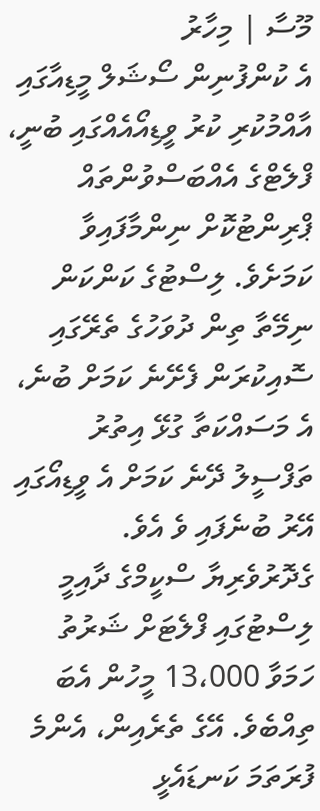މޫސާ | މިހާރު
އެ ކުންފުނިން ސޯޝަލް މީޑިއާގައި އާއްމުކުރި ކުރު ވީޑިއޯއެއްގައި ބުނީ، ފްލެޓްގެ އެއްބަސްވުންތައް ޕްރިންޓުކޮށް ނިންމާފައިވާ ކަމަށެވެ. ލިސްޓުގެ ކަންކަން ނިމޭތާ ތިން ދުވަހުގެ ތެރޭގައި ސޮއިކުރަން ފެށޭނެ ކަމަށް ބުނެ، އެ މަސައްކަތާ ގުޅޭ އިތުރު ތަފްސީލު ދޭނެ ކަމަށް އެ ވީޑިއޯގައި އޭރު ބުނެފައި ވެ އެވެ.
ގެދޮރުވެރިޔާ ސްކީމްގެ ދާއިމީ ލިސްޓުގައި ފްލެޓަށް ޝަރުތު ހަމަވާ 13،000 މީހުން އެބަ ތިއްބެވެ. އޭގެ ތެރެއިން، އެންމެ ފުރަތަމަ ކަނޑައެޅީ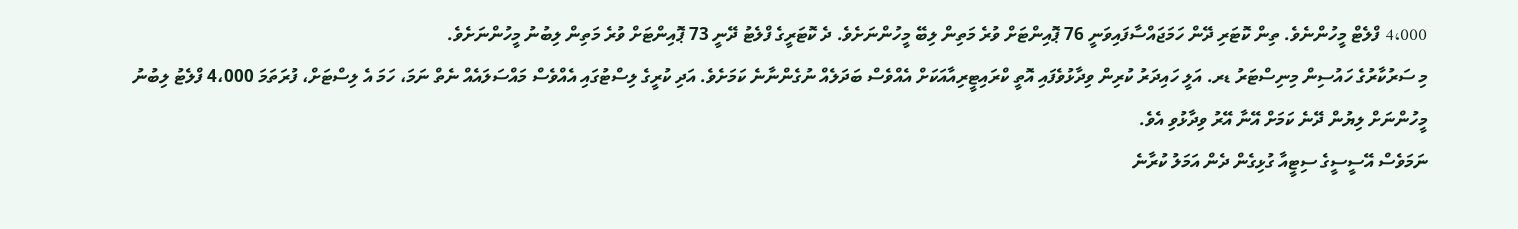4،000 ފްލެޓް މީހުންނެވެ. ތިން ކޮޓަރި ދޭން ހަމަޖައްސާފައިވަނީ 76 ޕޮއިންޓަށް ވުރެ މަތިން ލިބޭ މީހުންނަށެވެ. ދެ ކޮޓަރީގެ ފްލެޓު ދޭނީ 73 ޕޮއިންޓަށް ވުރެ މަތިން ލިބުނު މީހުންނަށެވެ.
މި ސަރުކާރުގެ ހައުސިން މިނިސްޓަރު ޑރ. އަލީ ހައިދަރު ކުރިން ވިދާޅުވެފައި އޮތީ ކްރައިޓީރިއާއަކަށް އެއްވެސް ބަދަލެއް ނުގެންނާނެ ކަމަށެވެ. އަދި ކުރީގެ ލިސްޓުގައި އެއްވެސް މައްސަލައެއް ނެތް ނަމަ، ހަމަ އެ ލިސްޓަށް، ފުރަތަމަ 4،000 ފްލެޓު ލިބުނު މީހުންނަށް ލިޔުން ދޭނެ ކަމަށް އޭނާ އޭރު ވިދާޅުވި އެވެ.
ނަމަވެސް އޭސީސީގެ ސިޓީއާ ގުޅިގެން ދެން އަމަލު ކުރާނެ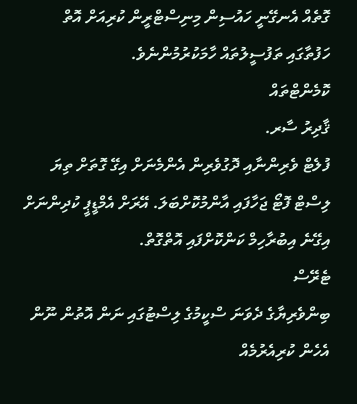ގޮތެއް އެނގޭނީ ހައުސިން މިނިސްޓްރީން ކުރިއަށް އޮތް ހަފުތާގައި ތަފުސީލުތައް ހާމަކުރުމުންނެވެ.
ކޮމެންޓްތައް
ޤާދިރު ސާރ.
ފުލެޓް ވެރިންނާއި ދޮގުވެރިން އެންމެނަށް އިގޭ ގޮތަށް ތިޔަ ލިސްޓް ފޮޓޯ ޖަހާފައި އާންމުކޮށްބަލަ. އޭރަށް އެމްޑީޕީ ކުދިންނަށް އިގޭނެ އިބުރާހިމް ކަންކޮށްފައި އޮތްގޮތް.
ޓެރޭސް
ބިންވެރިޔާގެ ދެވަނަ ސްކީމުގެ ލިސްޓުގައި ނަން އޮތުން ނޫން އެހެން ކުރިއެރުމެއް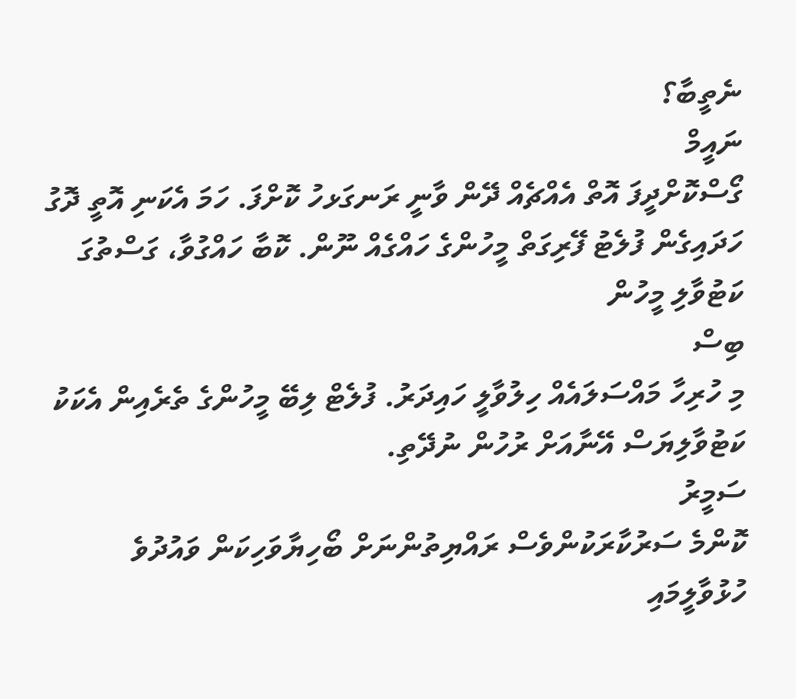ނެތީބާ؟
ނައީމް
ގޯސްކޮށްދީފަ އޮތް އެއްޗެއް ދޭން ވާނީ ރަނގަޅހު ކޮށްފަ. ހަމަ އެކަނި އޮތީ ދޮގު ހަދައިގެން ފުލެޓު ފޭރިގަތް މީހުންގެ ހައްގެއް ނޫން. ކޮބާ ހައްގުވާ، ގަސްތުގަ ކަޓުވާލި މީހުން
ބިސް
މި ހުރިހާ މައްސަލައެއް ހިލުވާލީ ހައިދަރު. ފުލެޓް ލިބޭ މީހުންގެ ތެރެއިން އެކަކު ކަޓުވާލިޔަސް އޭނާއަށް ރުހުން ނުދޭތި.
ސަމީރު
ކޮންމެ ސަރުކާރަކުންވެސް ރައްޔިތުންނަށް ބޯހިޔާވަހިކަން ވައުދުވެ ހުޅުވާލީމައި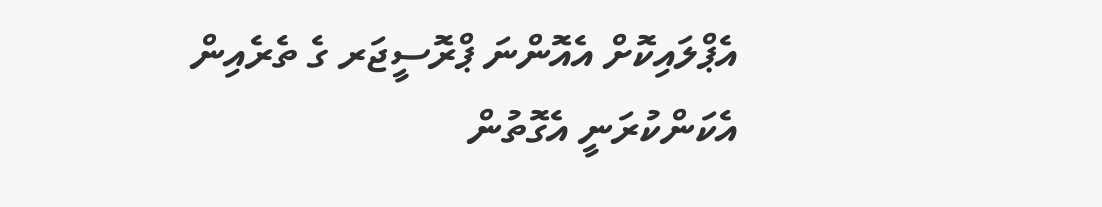އެޕްލައިކޮށް އެއޮންނަ ޕްރޮސީޖަރ ގެ ތެރެއިން އެކަންކުރަނީ އެގޮތުން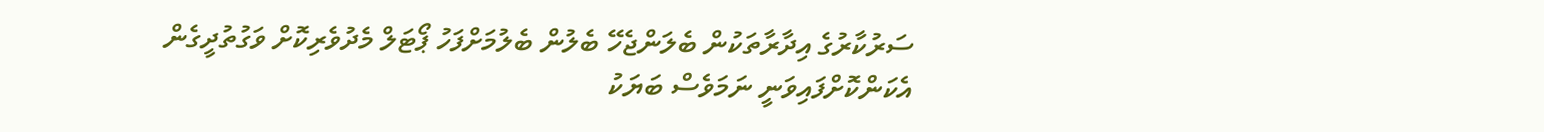ސަރުކާރުގެ އިދާރާތަކުން ބެލަންޖެހޭ ބެލުން ބެލުމަށްފަހު ޕޯޓަލް މެދުވެރިކޮށް ވަގުތުދީގެން އެކަންކޮށްފައިވަނީ ނަމަވެސް ބަޔަކު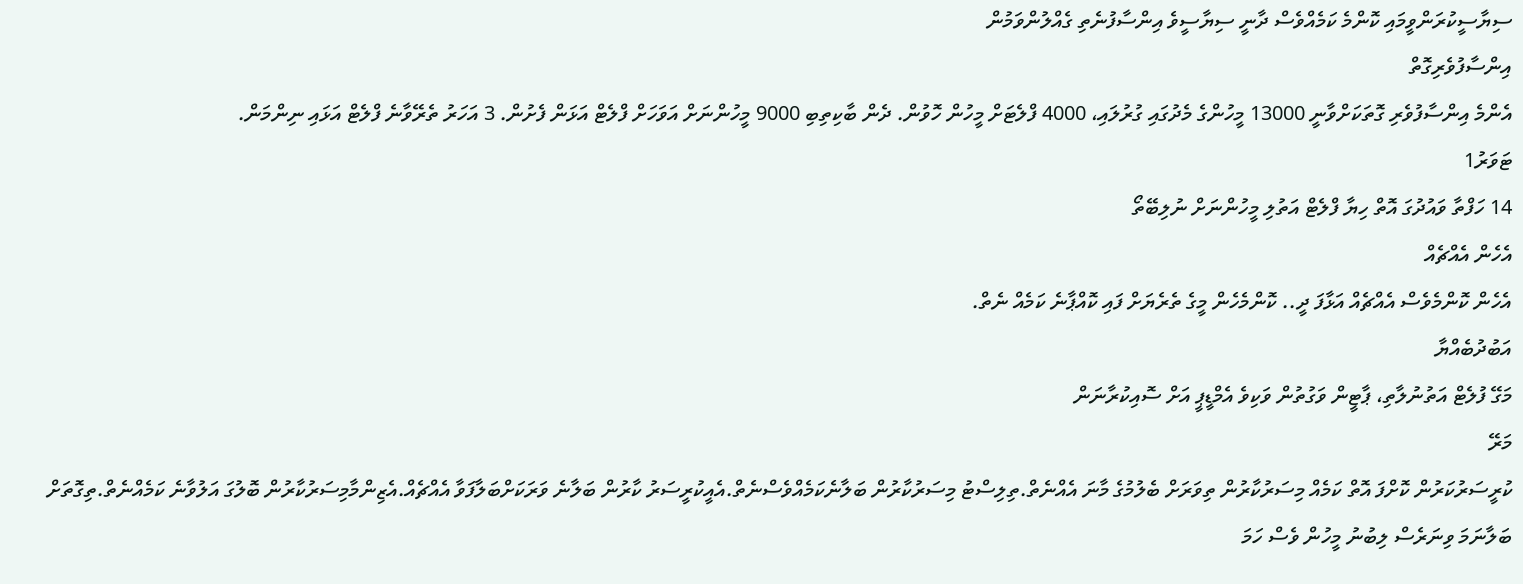ސިޔާސީކުރަންވީމައި ކޮންމެ ކަމެއްވެސް ދާނީ ސިޔާސީވެ އިންސާފުނެތި ގެއްލުންވަމުން
އިންސާފުވެރިގޮތް
އެންމެ އިންސާފުވެރި ގޮތަކަށްވާނީ 13000 މީހުންގެ މެދުގައި ގުރުލައި، 4000 ފްލެޓަށް މީހުން ހޮވުން. ދެން ބާކިތިބި 9000 މީހުންނަށް އަވަހަށް ފްލެޓް އަޅަން ފެށުން. 3 އަހަރު ތެރޭވާނެ ފްލެޓް އަޅައި ނިންމަން.
ޓަވަރު1
14 ހަފްތާ ވައުދުގަ އޮތް ހިޔާ ފްލެޓް އަތުލި މީހުންނަށް ނުލިބޭތޯ
އެހެން އެއްޗެއް
އެހެން ކޮންމެވެސް އެއްޗެއް އަޅާފަ ދީ.. ކޮންމެހެން މީގެ ތެރެޔަށް ފައި ކޮއްޕާނެ ކަމެއް ނެތް.
އަބުދުބެއްޔާ
މަގޭ ފުލެޓް އަތުނުލާތި، ޕާޓީން ވަގުތުން ވަކިވެ އެމްޑީޕީ އަށް ސޮއިކުރާނަން
މަރޭ
ކުރީސަރުކަރުން ކޮށްފަ އޮތް ކަމެއް މިސަރުކާރުން ތިވަރަށް ބެލުމުގެ މާނަ އެއްނެތް.ތިލިސްޓު މިސަރުކާރުން ބަލާނެކަމެއްވެސްނެތް.އެއީކުރީސަރު ކާރުން ބަލާނެ ވަރަކަށްބަލާފަވާ އެއްޗެއް.އެޒިންމާމިސަރުކާރުން ބޮލުގަ އަލުވާނެ ކަމެއްނެތް.ތިގޮތަށް ބަލާނަމަ ވިނަރެސް ލިބުނު މީހުން ވެސް ހަމަ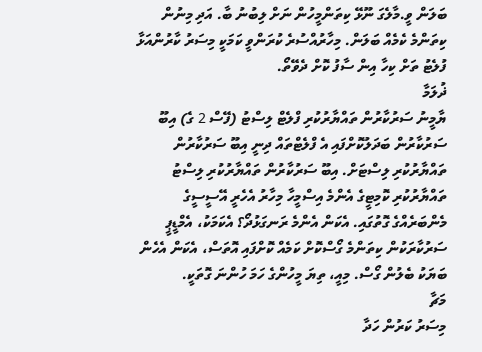ބަލަން ވީ.މާލެގަ ނޫޅޭ ކިތަންމީހުން ނަށް ލިބުނު ބާ. އަދި މިނުން ކިތަންމެ ކެމެއް ބަލަން. މިހާރުއްސުރެ ކުރަންވީ ކަމަކީ މިސަރު ކާރުންއަޅާ ފުލެޓު ތަށް ކިހާ އިން ސާފު ކޮށް ދެވޭތޯ.
ޛުލަމާ
ޔާމީނު ސަރުކާރުން ތައްޔާރުކުރި ފްލެޓް ލިސްޓު (ފޭސް 2 ގެ) އިބޫ ސަރުކާރުން ބަދަލުކޮށްފައި އެ ފްލެޓްތައް ދިނީ އިބޫ ސަރުކާރުން ތައްޔާރުކުރި ލިސްޓަށް. އިބޫ ސަރުކާރުން ތައްޔާރުކުރި ލިސްޓު ތައްޔާރުކުރި ކޮމިޓީގެ އެންމެ އިސްމީހާ މިހާރު އެހެރީ އޭސީސީގެ މެންބަރެއްގެ ގޮތުގައި. އެކަން އެންމެ ރަނގަޅުދޯ؟ އެކަމަކު، އެމްޑީޕީ ސަރުކާރަކުން ކިތަންމެ ގޯސްކޮށް ކަމެއް ކޮށްފައި އޮތަސް، އެކަން އެހެން ބަޔަކު ބެލުން ގޯސް. މިއީ، ތިޔަ މީހުންގެ ހަމަ ހުންނަ ގޮތަކީ.
މަޗާ
މިސަރު ކަރުން ހަދާ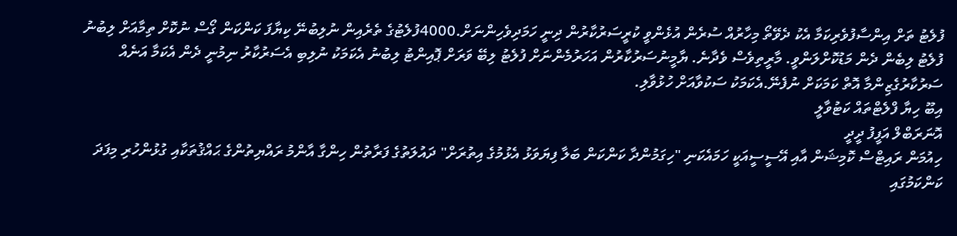ފުލެޓު ތަށް އިންސާފުވެރިކަމާ އެކު ދެވޭތޯ މިހާރުއް ސުރެން އުޅެންވީ ކުރީސަރުކާރުން ދިނީ ހަމަދިވެހިންނަށް.4000ފުލެޓުގެ ތެރެއިން ނުލިބުނޭ ކިޔާފަ ކަންކަން ގޯސް ނުކޮށް ތިމާއަށް ލިބުނު ފުލެޓު ލިބެން ދެން މަޑުކޮށްލަންވީ. މާރީތިވެސް ވެދާނެ. ޔާމީނުސަރުކާރުން އަހަރުމެންނަށް ފުލެޓު ލިބޭ ވަރަށް ޕޮއިންޓު ލިބުނު އެކަމަކު ނުލިބި އެސަރުކާރު ނިމުނީ ދެން އެކަމާ އަނެއް ސަރުކާރުގެޒިންމާ އޮތް ކަމަކަށް ނުފެނޭ.އެކަމަކު ސަކުވާއަށް ހުޅުވާލި.
އިބޫ ހިޔާ ފްލެޓްތައް ކަޓުވާލީ
އޮނަރަބްލް އަފީފު ދީދީ
ހިއުމަން ރައިޓްސް ކޮމިޝަން އާއި އޭސީސީއަކީ ހަމައެކަނި "ހިގަމުންދާ ކަންކަން ބަލާ ފިޔަވަޅު އެޅުމުގެ އިތުރަށް" ދައުލަތުގެ ފަރާތުން ހިންގާ އާންމު ރައްޔިތުންގެ ޙައްޤުތަކާއި ގުޅުންހުރި މިފަދަ ކަންކަމުގައި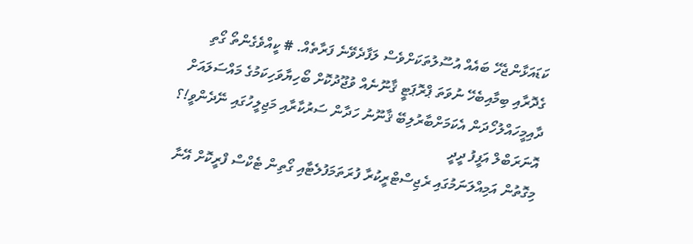ކަޑައަޅާންޖެހޭ ބައެއް އުސޫލުތަކަށްވެސް ލަފާދެވޭނެ ފަރާތެއް. # ކީއްވެގެންތޯ ގޯތި ގެދޮރާއި ބިމާއިބެހޭ ނުވަތަ ޕްރޮޕަޓީ ޤާނޫނެއް ވުޖޫދުކޮށް ބޯހިޔާވަހިކަމުގެ މައްސަލައަށް ދާއިމީހައްލުހޯދަން އެކަމަށްބާރުލިބޭ ޤާނޫނު ހަދާން ސަރުކާރާއި މަޖިލީހުގައި ނޭދެންވީ!؟
އޮނަރަބްލް އަފީފު ދީދީ
މިގޮތުން އަމިއްލަނަމުގައި ރެޖިސްޓްރީކުރާ ފުރަތަމަފުލެޓާއި ގޯތިން ޓެކްސް ފްރީކޮށް އޭނާ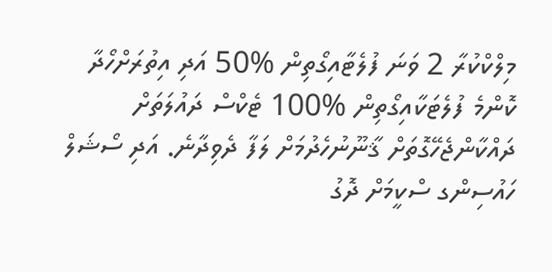މިލްކްކުރާ 2 ވަނަ ފުލެޓާއިގޯތިން %50 އަދި އިތުރަށްހޯދާ ކޮންމެ ފުލެޓަކާއިގޯތިން %100 ޓެކްސް ދައުލަތަށް ދައްކާންޖެހޭގޮތަށް ޤާނޫނުހެދުމަށް ލަފާ ދެވިދާނެ. އަދި ސޯޝަލް ހައުސިންގ ސްކީމަށް ދޮގު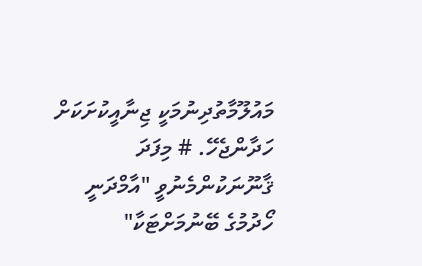މައުލޫމާތުދިނުމަކީ ޖިނާއީކުށަކަށް ހަދާންޖެހޭ. # މިފަދަ ޤާނޫނަކުންމެނުވީ "އާމްދަނީ ހޯދުމުގެ ބޭނުމަށްޓަކާ"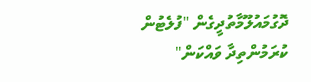ދޮގުމައުލޫމާތުދީގެން "ފުލެޓުން ކުރަމުންތިދާ ވައްކަން"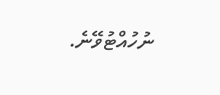ނުހުއްޓުވޭނެ.